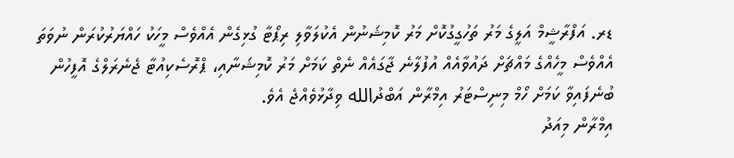ޑރ. އަފްރާޝީމް އަލީގެ މަރު ތަހުގީގުކޮށް މަރު ކޮމިޝަނުން އެކުލަވާލި ރިޕޯޓާ ގުޅިގެން އެއްވެސް މީހަކު ހައްޔަރުކުރަން ނުވަތަ އެއްވެސް މީހެއްގެ މައްޗަށް ދައުވާއެއް އުފުލާނެ ޖާގައެއް ނެތް ކަމަށް މަރު ކޮމިޝަނާއި، ޕްރޮސެކިއުޓާ ޖެނެރަލްގެ އޮފީހުން ބުނެފައިވާ ކަމަށް ހޯމް މިނިސްޓަރު އިމްރާން އަބްދުالله ވިދާޅުވެއްޖެ އެވެ.
އިމްރާން މިއަދު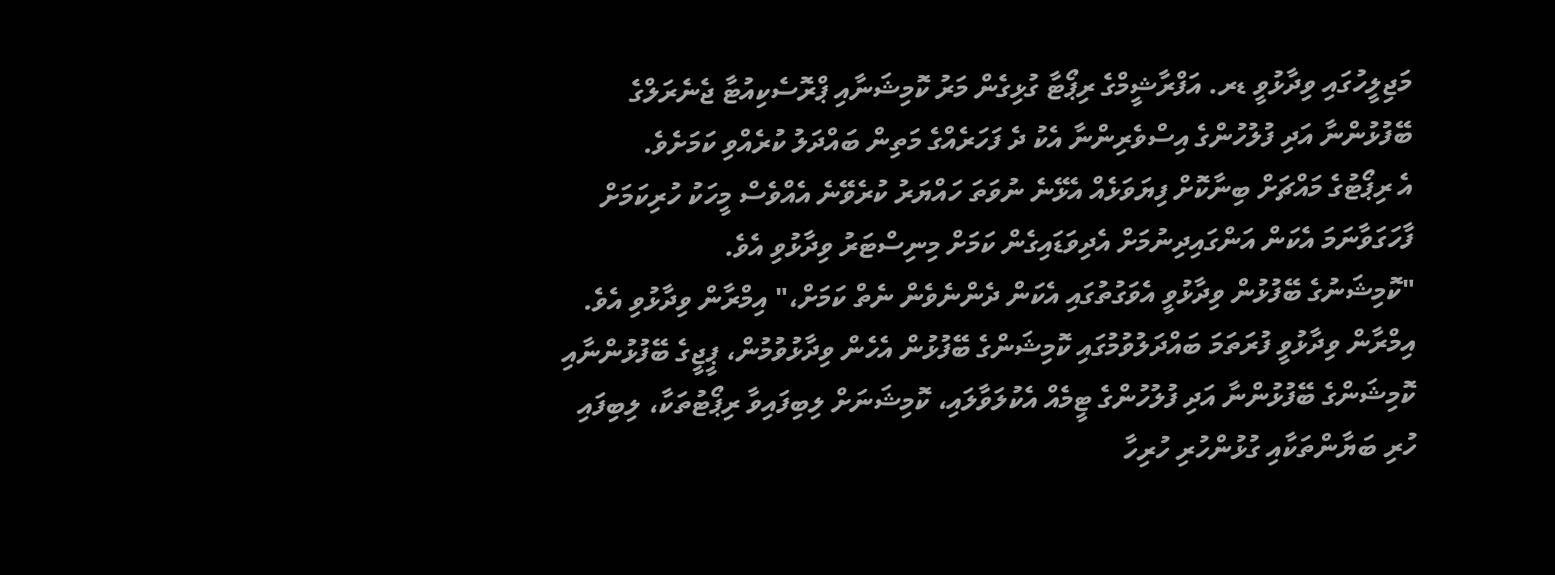މަޖިލީހުގައި ވިދާޅުވީ ޑރ. އަފްރާޝީމްގެ ރިޕޯޓާ ގުޅިގެން މަރު ކޮމިޝަނާއި ޕްރޮސެކިއުޓާ ޖެނެރަލްގެ ބޭފުޅުންނާ އަދި ފުލުހުންގެ އިސްވެރިންނާ އެކު ދެ ފަހަރެއްގެ މަތިން ބައްދަލު ކުރެއްވި ކަމަށެވެ.
އެ ރިޕޯޓުގެ މައްޗަށް ބިނާކޮށް ފިޔަވަޅެއް އެޅޭނެ ނުވަތަ ހައްޔަރު ކުރެވޭނެ އެއްވެސް މީހަކު ހުރިކަމަށް ފާހަގަވާނަމަ އެކަން އަންގައިދިނުމަށް އެދިވަޑައިގެން ކަމަށް މިނިސްޓަރު ވިދާޅުވި އެވެ.
"ކޮމިޝަނުގެ ބޭފުޅުން ވިދާޅުވީ އެވަގުތުގައި އެކަން ދެންނެވެން ނެތް ކަމަށް،" އިމްރާން ވިދާޅުވި އެވެ.
އިމްރާން ވިދާޅުވީ ފުރަތަމަ ބައްދަލުވުމުގައި ކޮމިޝަންގެ ބޭފުޅުން އެހެން ވިދާޅުވުމުން، ޕީޖީގެ ބޭފުޅުންނާއި ކޮމިޝަންގެ ބޭފުޅުންނާ އަދި ފުލުހުންގެ ޓީމެއް އެކުލަވާލައި، ކޮމިޝަނަށް ލިބިފައިވާ ރިޕޯޓުތަކާ، ލިބިފައި ހުރި ބަޔާންތަކާއި ގުޅުންހުރި ހުރިހާ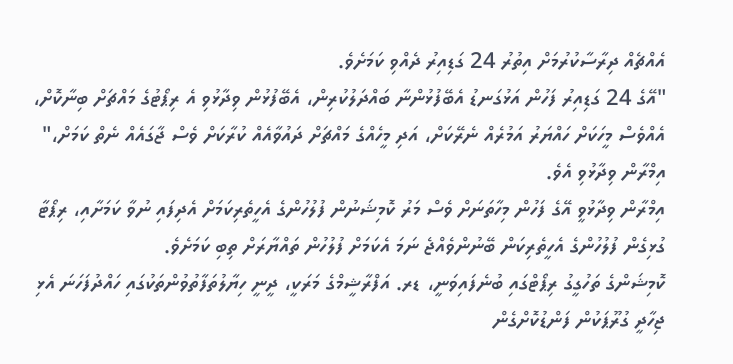އެއްޗެއް ދިރާސާކުރުމަށް އިތުރު 24 ގަޑިއިރު ދެއްވި ކަމަށެވެ.
"އޭގެ 24 ގަޑިއިރު ފަހުން އަޅުގަނޑު އެބޭފުޅުންނާ ބައްދަލުކުރިން، އެބޭފުޅުން ވިދާޅުވި އެ ރިޕޯޓުގެ މައްޗަށް ބިނާކޮށް، އެއްވެސް މީހަކަށް ހައްޔަރު އަމުރެއް ނެރޭކަށް، އަދި މީހެއްގެ މައްޗަށް ދައުވާއެއް ކުރާކަށް ވެސް ޖާގައެއް ނެތް ކަމަށް،" އިމްރާން ވިދާޅުވި އެވެ.
އިމްރާން ވިދާޅުވީ އޭގެ ފަހުން މިހާތަނަށް ވެސް މަރު ކޮމިޝަނުން ފުލުހުންގެ އެހީތެރިކަމަށް އެދިފައި ނުވާ ކަމަށާއި، ރިޕޯޓާ ގުޅިގެން ފުލުހުންގެ އެހީތެރިކަން ބޭނުންވެއްޖެ ނަމަ އެކަމަށް ފުލުހުން ތައްޔާރަށް ތިބި ކަމަށެވެ.
ކޮމިޝަންގެ ތަހުގީގު ރިޕޯޓްގައި ބުނެފައިވަނީ، ޑރ. އަފްރާޝީމްގެ މަރަކީ، ދީނީ ހިޔާލުތަފާތުވުންތަކުގައި ހައްދުފަހަނަ އެޅި ޖިހާދީ ގުރޫޕަކުން ފަންޑުކޮށްގެން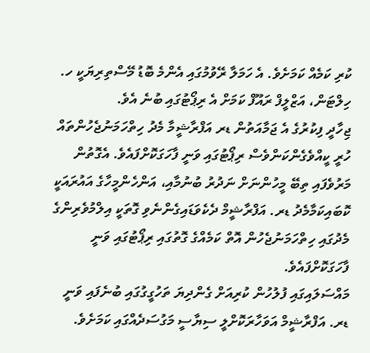ކުރި ކަމެއް ކަމަށެވެ. އެ ހަމަލާ ރޭވުމުގައި އެންމެ ބޮޑު މޭސްތިރިޔަކީ ހ. ހިލްޓަން، އަޒްލީފް ރައޫފް ކަމަށް އެ ރިޕޯޓުގައި ބުނެ އެވެ.
ޖިހާދީ ފިކުރުގެ އެ ޖަމާއަތުން ޑރ އަފްރާޝީމާ މެދު ހިތްހަމަނުޖެހުންތައް ހުރީ ކީއްވެގެންކަންވެސް ރިޕޯޓުގައި ވަނީ ފާހަގަކޮށްފައެވެ. އެގޮތުން މަރުވެފައި ތިބޭ މީހުންނަށް ނަދުރު ބުނުމާއި، އަންހެންމީހާގެ އައުރައަކީ ކޮބައިކަމާމެދު ޑރ. އަފްރާޝީމް ދެކެވަޑައިގެންނެވި ގޮތަކީ އިލްމުވެރިންގެ މެދުގައި ހިތްހަމަނުޖެހުން އޮތް ކަމެއްގެ ގޮތުގައި ރިޕޯޓުގައި ވަނީ ފާހަގަކޮށްފައެވެ.
މައްސަލައިގައި ފުލުހުން ކުރިއަށް ގެންދިޔަ ތަހުގީގުގައި ބުނެފައި ވަނީ ޑރ. އަފްރާޝީމް އަވަހާރަކޮށްލީ ސިޔާސީ މަގުސަދެއްގައި ކަމަށެވެ.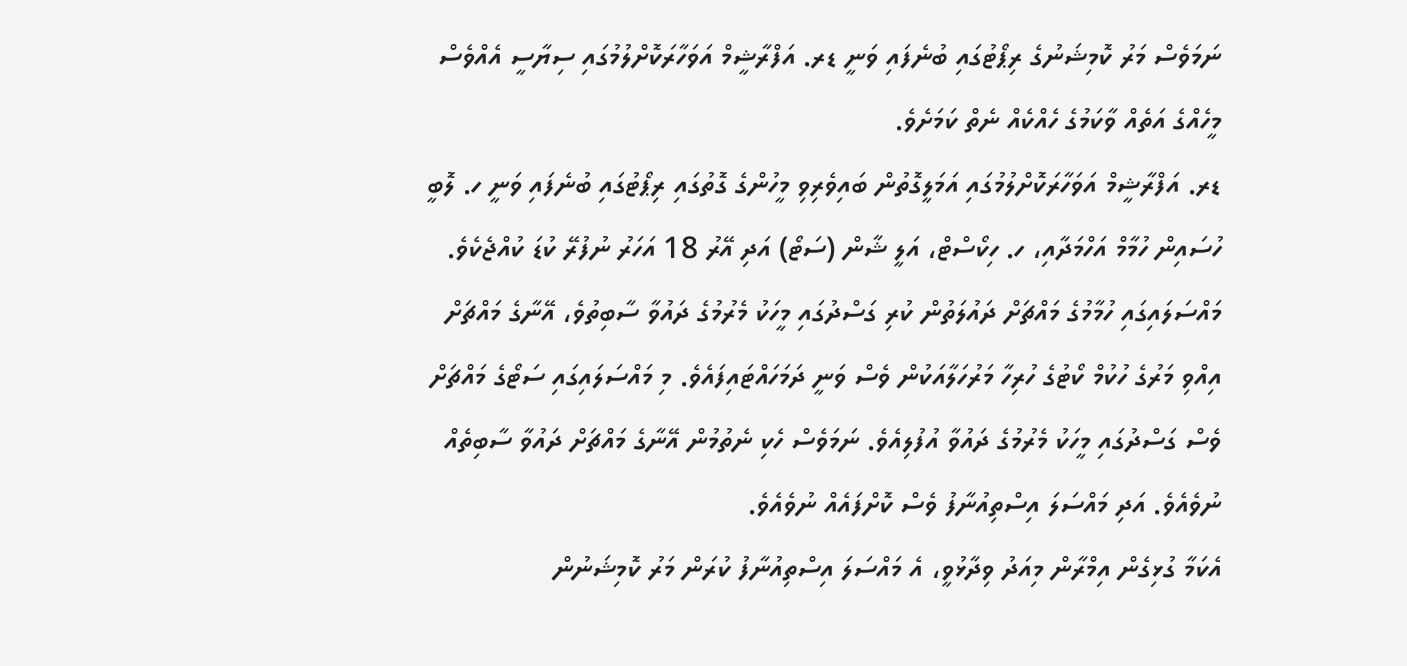ނަމަވެސް މަރު ކޮމިޝަނުގެ ރިޕޯޓުގައި ބުނެފައި ވަނީ ޑރ. އަފްރާޝީމް އަވަހާރަކޮށްލުމުގައި ސިޔާސީ އެއްވެސް މީހެއްގެ އަތެއް ވާކަމުގެ ހެއްކެއް ނެތް ކަމަށެވެ.
ޑރ. އަފްރާޝީމް އަވަހާރަކޮށްލުމުގައި އަމަލީގޮތުން ބައިވެރިވި މީހުންގެ ގޮތުގައި ރިޕޯޓުގައި ބުނެފައި ވަނީ ހ. ލޮބީ ހުސައިން ހުމާމް އަހްމަދާއި، ހ. ހިކޯސްޓް، އަލީ ޝާން (ސަޓޯ) އަދި އޭރު 18 އަހަރު ނުފުރޭ ކުޑަ ކުއްޖެކެވެ.
މައްސަލައިގައި ހުމާމުގެ މައްޗަށް ދައުލަތުން ކުރި ގަސްދުގައި މީހަކު މެރުމުގެ ދައުވާ ސާބިތުވެ، އޭނާގެ މައްޗަށް އިއްވި މަރުގެ ހުކުމް ކޯޓުގެ ހުރިހާ މަރުހަލާއަކުން ވެސް ވަނީ ދަމަހައްޓައިފައެވެ. މި މައްސަލައިގައި ސަޓޯގެ މައްޗަށް ވެސް ގަސްދުގައި މީހަކު މެރުމުގެ ދައުވާ އުފުލިއެވެ. ނަމަވެސް ހެކި ނެތުމުން އޭނާގެ މައްޗަށް ދައުވާ ސާބިތެއް ނުވެއެވެ. އަދި މައްސަލަ އިސްތިއުނާފު ވެސް ކޮށްފައެއް ނުވެއެވެ.
އެކަމާ ގުޅިގެން އިމްރާން މިއަދު ވިދާޅުވީ، އެ މައްސަލަ އިސްތިއުނާފު ކުރަން މަރު ކޮމިޝަނުން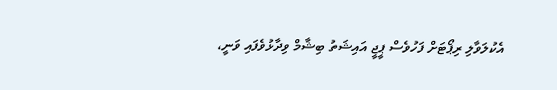އެކުލަވާލި ރިޕޯޓަށް ފަހުވެސް ޕީޖީ އައިޝަތު ބިޝާމް ވިދާޅުވެފައި ވަނީ،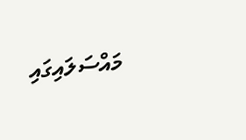މައްސަލައިގައި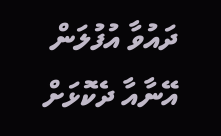ދައުވާ އުފުލަން އޭނާއާ ދެކޮޅަށް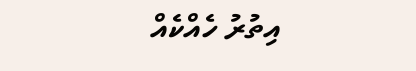އިތުރު ހެއްކެއް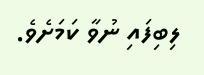ލިބިފައި ނުވާ ކަމަށެވެ.